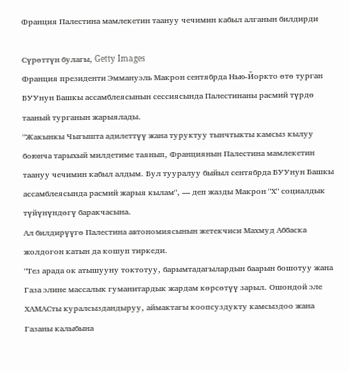Франция Палестина мамлекетин таануу чечимин кабыл алганын билдирди

Сүрөттүн булагы, Getty Images
Франция президенти Эммануэль Макрон сентябрда Нью-Йоркто өтө турган БУУнун Башкы ассамблеясынын сессиясында Палестинаны расмий түрдө тааный турганын жарыялады.
"Жакынкы Чыгышта адилеттүү жана туруктуу тынчтыкты камсыз кылуу боюнча тарыхый милдетиме таянып, Франциянын Палестина мамлекетин таануу чечимин кабыл алдым. Бул тууралуу быйыл сентябрда БУУнун Башкы ассамблеясында расмий жарыя кылам", — деп жазды Макрон "Х" социалдык түйүнүндөгү баракчасына.
Ал билдирүүгө Палестина автономиясынын жетекчиси Махмуд Аббаска жолдогон катын да кошуп тиркеди.
"Тез арада ок атышууну токтотуу, барымтадагылардын баарын бошотуу жана Газа элине массалык гуманитардык жардам көрсөтүү зарыл. Ошондой эле ХАМАСты куралсыздандыруу, аймактагы коопсуздукту камсыздоо жана Газаны калыбына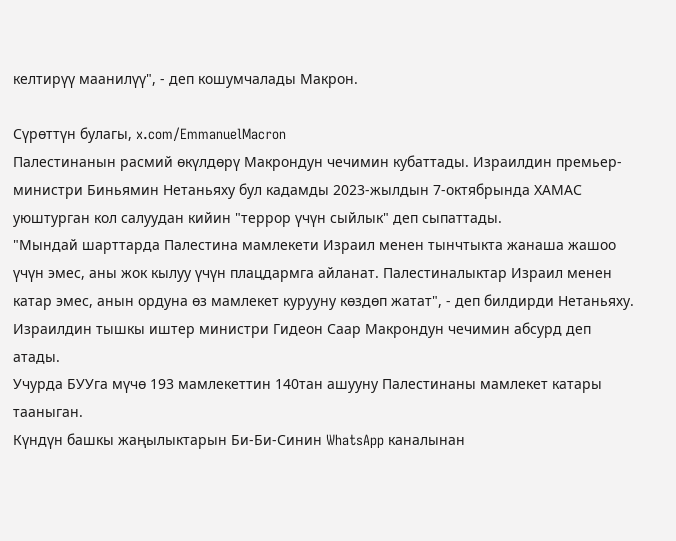келтирүү маанилүү", - деп кошумчалады Макрон.

Сүрөттүн булагы, x.com/EmmanuelMacron
Палестинанын расмий өкүлдөрү Макрондун чечимин кубаттады. Израилдин премьер-министри Биньямин Нетаньяху бул кадамды 2023-жылдын 7-октябрында ХАМАС уюштурган кол салуудан кийин "террор үчүн сыйлык" деп сыпаттады.
"Мындай шарттарда Палестина мамлекети Израил менен тынчтыкта жанаша жашоо үчүн эмес, аны жок кылуу үчүн плацдармга айланат. Палестиналыктар Израил менен катар эмес, анын ордуна өз мамлекет курууну көздөп жатат", - деп билдирди Нетаньяху.
Израилдин тышкы иштер министри Гидеон Саар Макрондун чечимин абсурд деп атады.
Учурда БУУга мүчө 193 мамлекеттин 140тан ашууну Палестинаны мамлекет катары тааныган.
Күндүн башкы жаңылыктарын Би-Би-Синин WhatsApp каналынан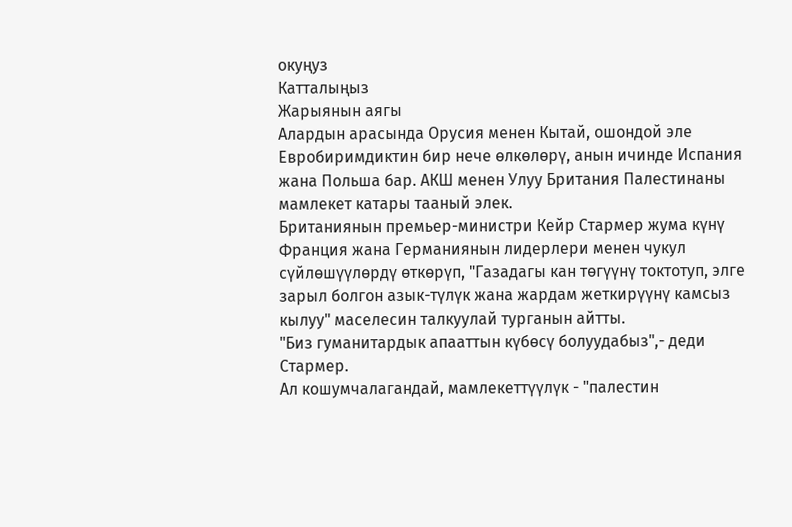окуңуз
Катталыңыз
Жарыянын аягы
Алардын арасында Орусия менен Кытай, ошондой эле Евробиримдиктин бир нече өлкөлөрү, анын ичинде Испания жана Польша бар. АКШ менен Улуу Британия Палестинаны мамлекет катары тааный элек.
Британиянын премьер-министри Кейр Стармер жума күнү Франция жана Германиянын лидерлери менен чукул сүйлөшүүлөрдү өткөрүп, "Газадагы кан төгүүнү токтотуп, элге зарыл болгон азык-түлүк жана жардам жеткирүүнү камсыз кылуу" маселесин талкуулай турганын айтты.
"Биз гуманитардык апааттын күбөсү болуудабыз",- деди Стармер.
Ал кошумчалагандай, мамлекеттүүлүк - "палестин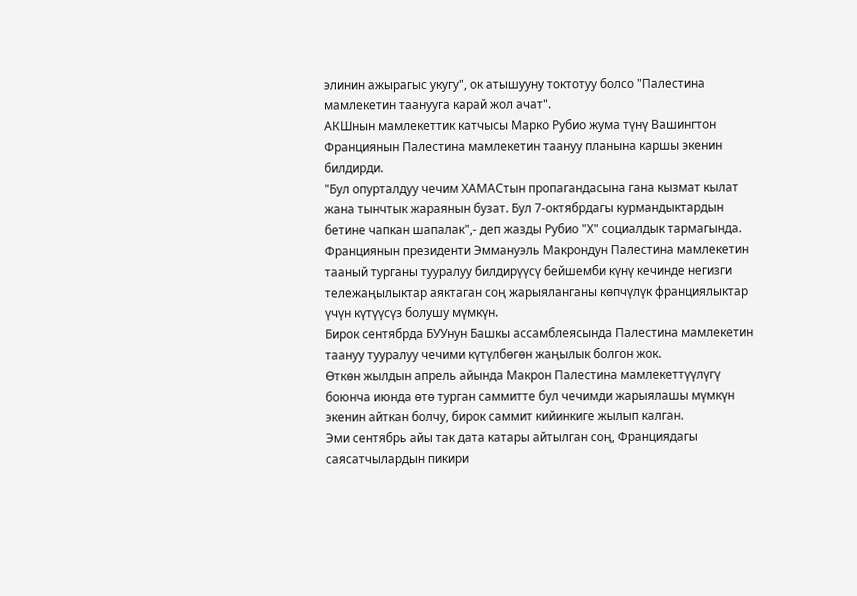элинин ажырагыс укугу", ок атышууну токтотуу болсо "Палестина мамлекетин таанууга карай жол ачат".
АКШнын мамлекеттик катчысы Марко Рубио жума түнү Вашингтон Франциянын Палестина мамлекетин таануу планына каршы экенин билдирди.
"Бул опурталдуу чечим ХАМАСтын пропагандасына гана кызмат кылат жана тынчтык жараянын бузат. Бул 7-октябрдагы курмандыктардын бетине чапкан шапалак",- деп жазды Рубио "Х" социалдык тармагында.
Франциянын президенти Эммануэль Макрондун Палестина мамлекетин тааный турганы тууралуу билдирүүсү бейшемби күнү кечинде негизги тележаңылыктар аяктаган соң жарыяланганы көпчүлүк франциялыктар үчүн күтүүсүз болушу мүмкүн.
Бирок сентябрда БУУнун Башкы ассамблеясында Палестина мамлекетин таануу тууралуу чечими күтүлбөгөн жаңылык болгон жок.
Өткөн жылдын апрель айында Макрон Палестина мамлекеттүүлүгү боюнча июнда өтө турган саммитте бул чечимди жарыялашы мүмкүн экенин айткан болчу, бирок саммит кийинкиге жылып калган.
Эми сентябрь айы так дата катары айтылган соң, Франциядагы саясатчылардын пикири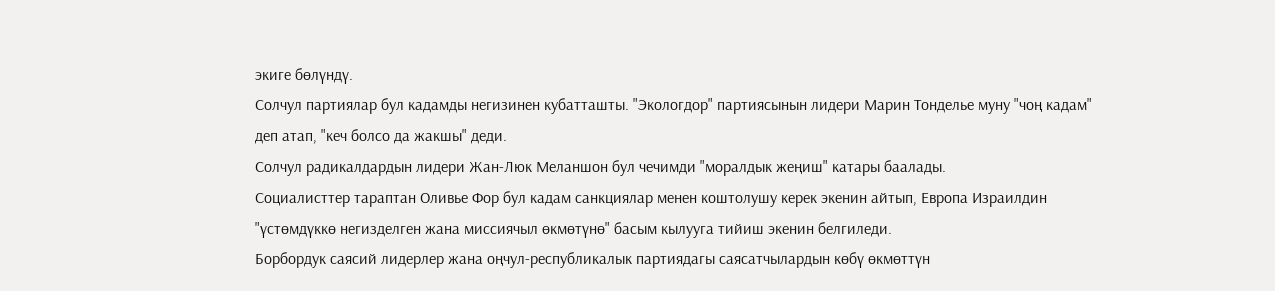экиге бөлүндү.
Солчул партиялар бул кадамды негизинен кубатташты. "Экологдор" партиясынын лидери Марин Тонделье муну "чоң кадам" деп атап, "кеч болсо да жакшы" деди.
Солчул радикалдардын лидери Жан-Люк Меланшон бул чечимди "моралдык жеңиш" катары баалады.
Социалисттер тараптан Оливье Фор бул кадам санкциялар менен коштолушу керек экенин айтып, Европа Израилдин "үстөмдүккө негизделген жана миссиячыл өкмөтүнө" басым кылууга тийиш экенин белгиледи.
Борбордук саясий лидерлер жана оңчул-республикалык партиядагы саясатчылардын көбү өкмөттүн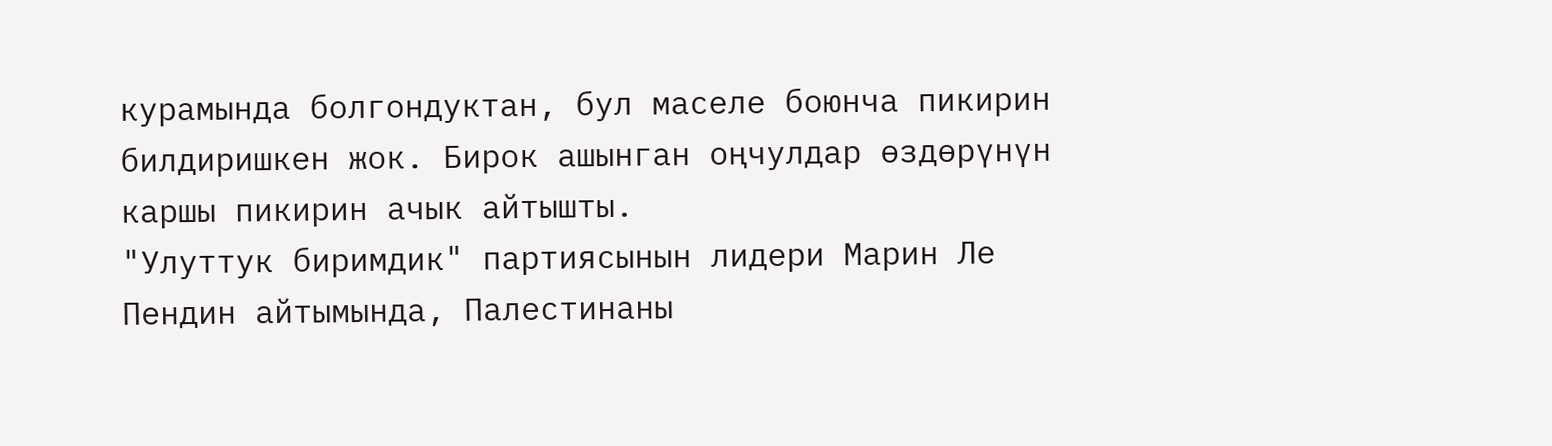курамында болгондуктан, бул маселе боюнча пикирин билдиришкен жок. Бирок ашынган оңчулдар өздөрүнүн каршы пикирин ачык айтышты.
"Улуттук биримдик" партиясынын лидери Марин Ле Пендин айтымында, Палестинаны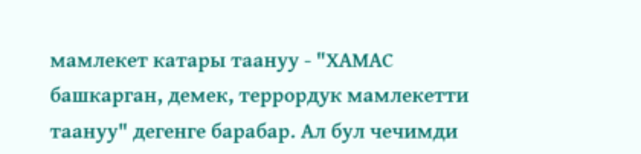мамлекет катары таануу - "ХАМАС башкарган, демек, террордук мамлекетти таануу" дегенге барабар. Ал бул чечимди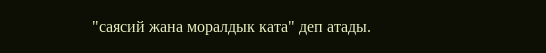"саясий жана моралдык ката" деп атады.